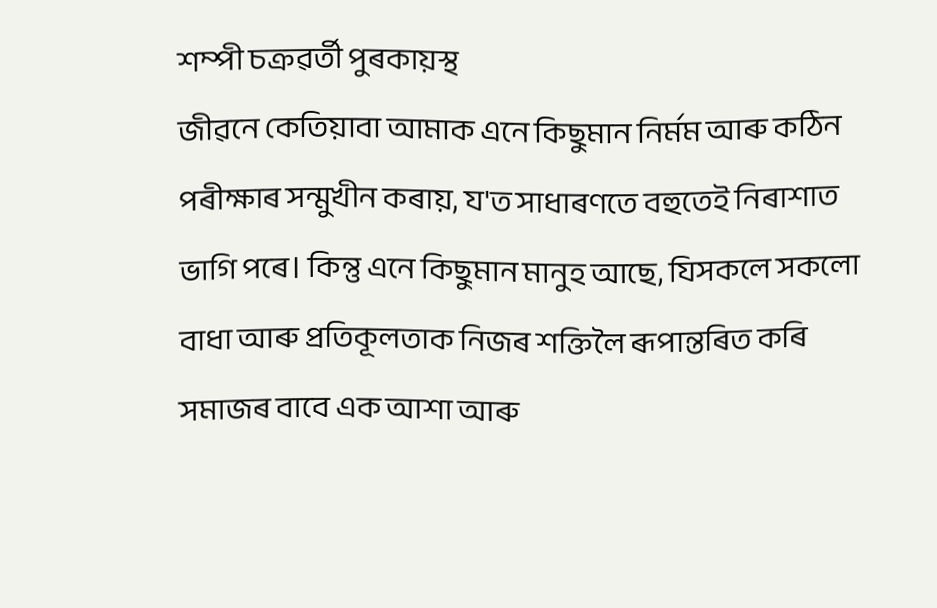শম্পী চক্ৰৱৰ্তী পুৰকায়স্থ
জীৱনে কেতিয়াবা আমাক এনে কিছুমান নিৰ্মম আৰু কঠিন পৰীক্ষাৰ সন্মুখীন কৰায়, য'ত সাধাৰণতে বহুতেই নিৰাশাত ভাগি পৰে। কিন্তু এনে কিছুমান মানুহ আছে, যিসকলে সকলো বাধা আৰু প্ৰতিকূলতাক নিজৰ শক্তিলৈ ৰূপান্তৰিত কৰি সমাজৰ বাবে এক আশা আৰু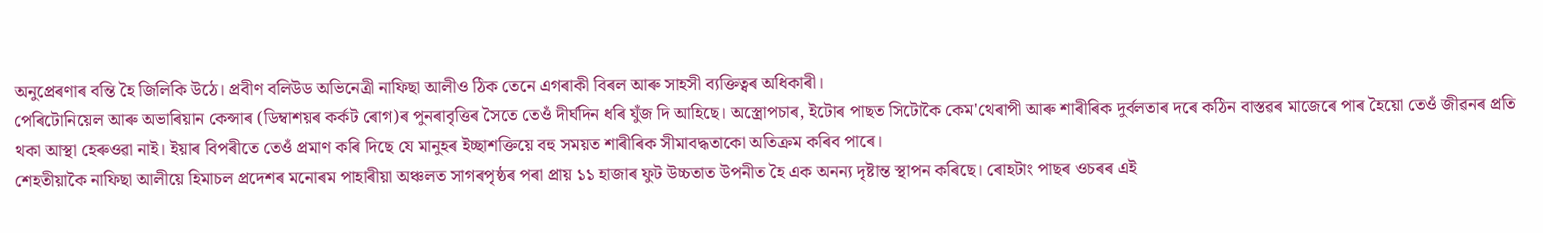অনুপ্ৰেৰণাৰ বন্তি হৈ জিলিকি উঠে। প্ৰবীণ বলিউড অভিনেত্ৰী নাফিছা আলীও ঠিক তেনে এগৰাকী বিৰল আৰু সাহসী ব্যক্তিত্বৰ অধিকাৰী।
পেৰিটোনিয়েল আৰু অভাৰিয়ান কেন্সাৰ (ডিম্বাশয়ৰ কৰ্কট ৰোগ)ৰ পুনৰাবৃত্তিৰ সৈতে তেওঁ দীৰ্ঘদিন ধৰি যুঁজ দি আহিছে। অস্ত্ৰোপচাৰ, ইটোৰ পাছত সিটোকৈ কেম'থেৰাপী আৰু শাৰীৰিক দুৰ্বলতাৰ দৰে কঠিন বাস্তৱৰ মাজেৰে পাৰ হৈয়ো তেওঁ জীৱনৰ প্ৰতি থকা আস্থা হেৰুওৱা নাই। ইয়াৰ বিপৰীতে তেওঁ প্ৰমাণ কৰি দিছে যে মানুহৰ ইচ্ছাশক্তিয়ে বহু সময়ত শাৰীৰিক সীমাবদ্ধতাকো অতিক্ৰম কৰিব পাৰে।
শেহতীয়াকৈ নাফিছা আলীয়ে হিমাচল প্ৰদেশৰ মনোৰম পাহাৰীয়া অঞ্চলত সাগৰপৃষ্ঠৰ পৰা প্ৰায় ১১ হাজাৰ ফুট উচ্চতাত উপনীত হৈ এক অনন্য দৃষ্টান্ত স্থাপন কৰিছে। ৰোহটাং পাছৰ ওচৰৰ এই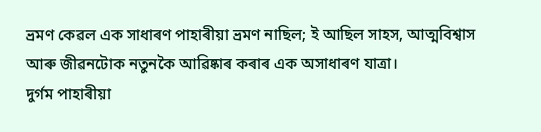ভ্ৰমণ কেৱল এক সাধাৰণ পাহাৰীয়া ভ্ৰমণ নাছিল; ই আছিল সাহস, আত্মবিশ্বাস আৰু জীৱনটোক নতুনকৈ আৱিষ্কাৰ কৰাৰ এক অসাধাৰণ যাত্ৰা।
দুৰ্গম পাহাৰীয়া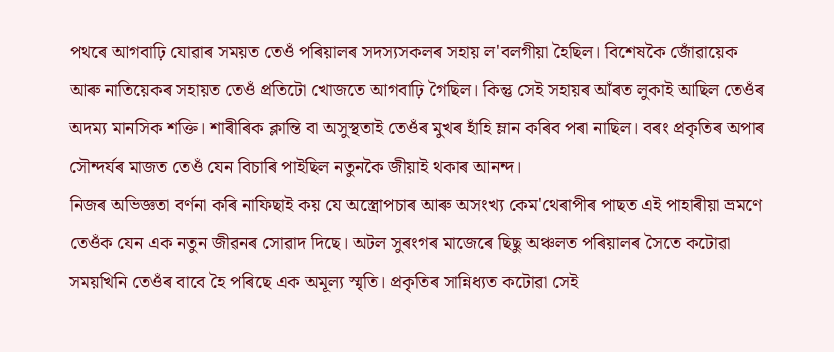পথৰে আগবাঢ়ি যোৱাৰ সময়ত তেওঁ পৰিয়ালৰ সদস্যসকলৰ সহায় ল'বলগীয়া হৈছিল। বিশেষকৈ জোঁৱায়েক আৰু নাতিয়েকৰ সহায়ত তেওঁ প্ৰতিটো খোজতে আগবাঢ়ি গৈছিল। কিন্তু সেই সহায়ৰ আঁৰত লুকাই আছিল তেওঁৰ অদম্য মানসিক শক্তি। শাৰীৰিক ক্লান্তি বা অসুস্থতাই তেওঁৰ মুখৰ হাঁহি ম্লান কৰিব পৰা নাছিল। বৰং প্ৰকৃতিৰ অপাৰ সৌন্দৰ্যৰ মাজত তেওঁ যেন বিচাৰি পাইছিল নতুনকৈ জীয়াই থকাৰ আনন্দ।
নিজৰ অভিজ্ঞতা বৰ্ণনা কৰি নাফিছাই কয় যে অস্ত্ৰোপচাৰ আৰু অসংখ্য কেম'থেৰাপীৰ পাছত এই পাহাৰীয়া ভ্ৰমণে তেওঁক যেন এক নতুন জীৱনৰ সোৱাদ দিছে। অটল সুৰংগৰ মাজেৰে ছিছু অঞ্চলত পৰিয়ালৰ সৈতে কটোৱা সময়খিনি তেওঁৰ বাবে হৈ পৰিছে এক অমূল্য স্মৃতি। প্ৰকৃতিৰ সান্নিধ্যত কটোৱা সেই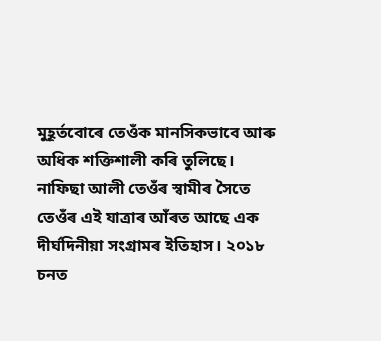মুহূৰ্তবোৰে তেওঁক মানসিকভাবে আৰু অধিক শক্তিশালী কৰি তুলিছে।
নাফিছা আলী তেওঁৰ স্বামীৰ সৈতে
তেওঁৰ এই যাত্ৰাৰ আঁৰত আছে এক দীৰ্ঘদিনীয়া সংগ্ৰামৰ ইতিহাস। ২০১৮ চনত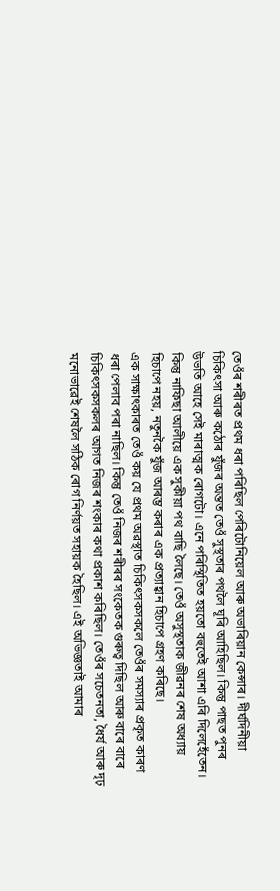তেওঁৰ শৰীৰত প্ৰথম ধৰা পৰিছিল পেৰিটোনিয়েল আৰু অভাৰিয়ান কেন্সাৰ। দীৰ্ঘদিনীয়া চিকিৎসা আৰু কঠোৰ যুঁজৰ অন্তত তেওঁ সুস্থতাৰ পথলৈ ঘূৰি আহিছিল। কিন্তু পাছত পুনৰ উভতি আহে সেই মাৰাত্মক ৰোগটো। এনে পৰিস্থিতিত হয়তো বহুতেই আশা এৰি দিলেহেঁতেন। কিন্তু নাফিছা আলীয়ে এক সুকীয়া পথ বাছি লৈছে। তেওঁ অসুস্থতাক জীৱনৰ শেষ অধ্যায় হিচাপে নহয়, নতুনকৈ যুঁজ আৰম্ভ কৰাৰ এক প্ৰত্যাহ্বান হিচাপে গ্ৰহণ কৰিছে।
এক সাক্ষাৎকাৰত তেওঁ কয় যে প্ৰথম অৱস্থাত চিকিৎসকসকলে তেওঁৰ সমস্যাৰ প্ৰকৃত কাৰণ ধৰা পেলাব পৰা নাছিল। কিন্তু তেওঁ নিজৰ শৰীৰৰ সংকেতক গুৰুত্ব দিছিল আৰু বাৰে বাৰে চিকিৎসকসকলৰ আগত নিজৰ শংকাৰ কথা প্ৰকাশ কৰিছিল। তেওঁৰ সচেতনতা, ধৈৰ্য আৰু দৃঢ় মনোভাৱেই শেষলৈ সঠিক ৰোগ নিৰ্ণয়ত সহায়ক হৈছিল। এই অভিজ্ঞতাই আমাৰ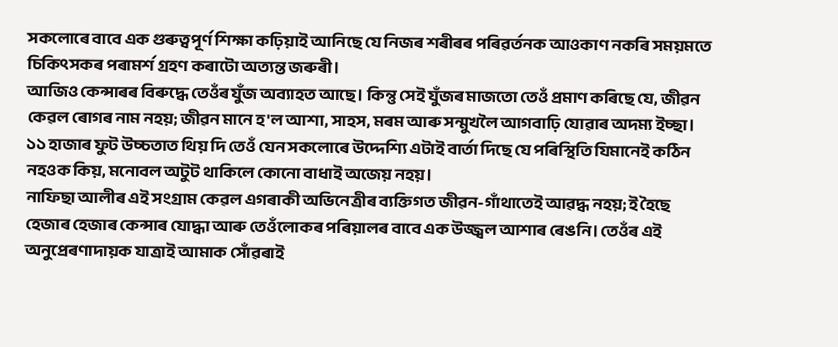সকলোৰে বাবে এক গুৰুত্বপূৰ্ণ শিক্ষা কঢ়িয়াই আনিছে যে নিজৰ শৰীৰৰ পৰিৱৰ্তনক আওকাণ নকৰি সময়মতে চিকিৎসকৰ পৰামৰ্শ গ্ৰহণ কৰাটো অত্যন্ত জৰুৰী।
আজিও কেন্সাৰৰ বিৰুদ্ধে তেওঁৰ যুঁজ অব্যাহত আছে। কিন্তু সেই যুঁজৰ মাজতো তেওঁ প্ৰমাণ কৰিছে যে, জীৱন কেৱল ৰোগৰ নাম নহয়; জীৱন মানে হ'ল আশা, সাহস, মৰম আৰু সন্মুখলৈ আগবাঢ়ি যোৱাৰ অদম্য ইচ্ছা। ১১ হাজাৰ ফুট উচ্চতাত থিয় দি তেওঁ যেন সকলোৰে উদ্দেশ্যি এটাই বাৰ্তা দিছে যে পৰিস্থিতি যিমানেই কঠিন নহওক কিয়, মনোবল অটুট থাকিলে কোনো বাধাই অজেয় নহয়।
নাফিছা আলীৰ এই সংগ্ৰাম কেৱল এগৰাকী অভিনেত্ৰীৰ ব্যক্তিগত জীৱন-গাঁথাতেই আৱদ্ধ নহয়; ই হৈছে হেজাৰ হেজাৰ কেন্সাৰ যোদ্ধা আৰু তেওঁলোকৰ পৰিয়ালৰ বাবে এক উজ্জ্বল আশাৰ ৰেঙনি। তেওঁৰ এই অনুপ্ৰেৰণাদায়ক যাত্ৰাই আমাক সোঁৱৰাই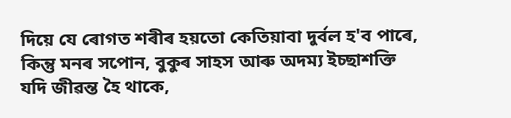দিয়ে যে ৰোগত শৰীৰ হয়তো কেতিয়াবা দুৰ্বল হ'ব পাৰে, কিন্তু মনৰ সপোন, বুকুৰ সাহস আৰু অদম্য ইচ্ছাশক্তি যদি জীৱন্ত হৈ থাকে,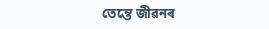তেন্তে জীৱনৰ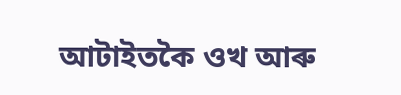আটাইতকৈ ওখ আৰু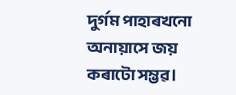দুৰ্গম পাহাৰখনো অনায়াসে জয় কৰাটো সম্ভৱ।